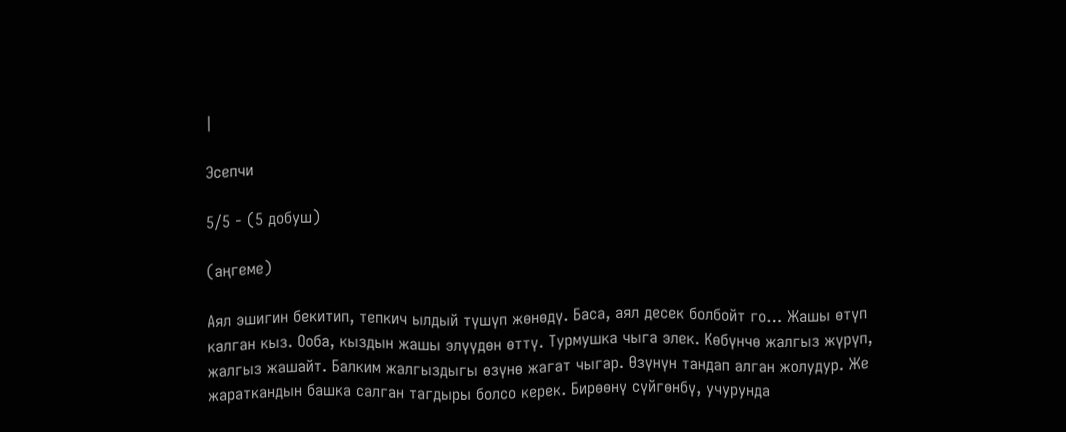|

Эсепчи

5/5 - (5 добуш)

(аңгеме)

Аял эшигин бекитип, тепкич ылдый түшүп жөнөдү. Баса, аял десек болбойт го… Жашы өтүп калган кыз. Ооба, кыздын жашы элүүдөн өттү. Турмушка чыга элек. Көбүнчө жалгыз жүрүп, жалгыз жашайт. Балким жалгыздыгы өзүнө жагат чыгар. Өзүнүн тандап алган жолудур. Же жараткандын башка салган тагдыры болсо керек. Бирөөнү сүйгөнбү, учурунда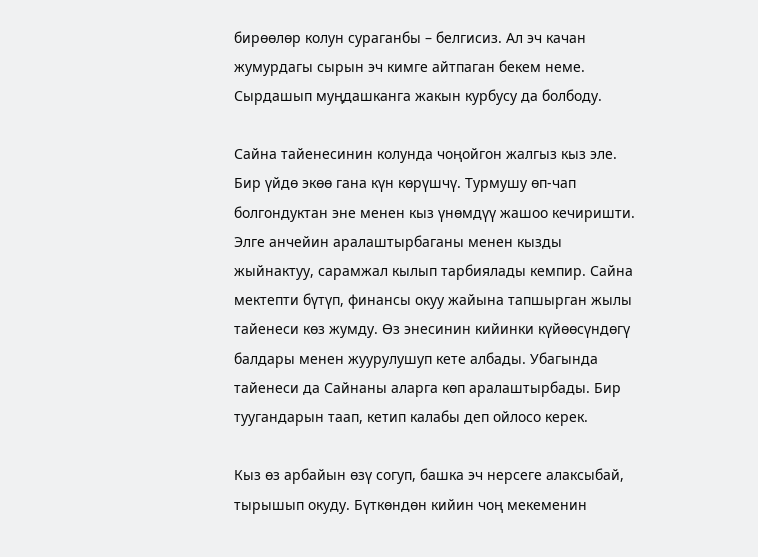бирөөлөр колун сураганбы – белгисиз. Ал эч качан жумурдагы сырын эч кимге айтпаган бекем неме. Сырдашып муңдашканга жакын курбусу да болбоду.

Сайна тайенесинин колунда чоңойгон жалгыз кыз эле. Бир үйдө экөө гана күн көрүшчү. Турмушу өп-чап болгондуктан эне менен кыз үнөмдүү жашоо кечиришти. Элге анчейин аралаштырбаганы менен кызды жыйнактуу, сарамжал кылып тарбиялады кемпир. Сайна мектепти бүтүп, финансы окуу жайына тапшырган жылы тайенеси көз жумду. Өз энесинин кийинки күйөөсүндөгү балдары менен жуурулушуп кете албады. Убагында тайенеси да Сайнаны аларга көп аралаштырбады. Бир туугандарын таап, кетип калабы деп ойлосо керек.

Кыз өз арбайын өзү согуп, башка эч нерсеге алаксыбай, тырышып окуду. Бүткөндөн кийин чоң мекеменин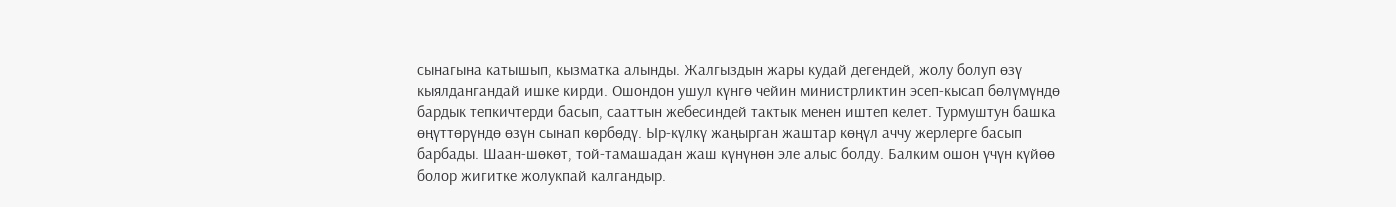сынагына катышып, кызматка алынды. Жалгыздын жары кудай дегендей, жолу болуп өзү кыялдангандай ишке кирди. Ошондон ушул күнгө чейин министрликтин эсеп-кысап бөлүмүндө бардык тепкичтерди басып, сааттын жебесиндей тактык менен иштеп келет. Турмуштун башка өңүттөрүндө өзүн сынап көрбөдү. Ыр-күлкү жаңырган жаштар көңүл аччу жерлерге басып барбады. Шаан-шөкөт, той-тамашадан жаш күнүнөн эле алыс болду. Балким ошон үчүн күйөө болор жигитке жолукпай калгандыр.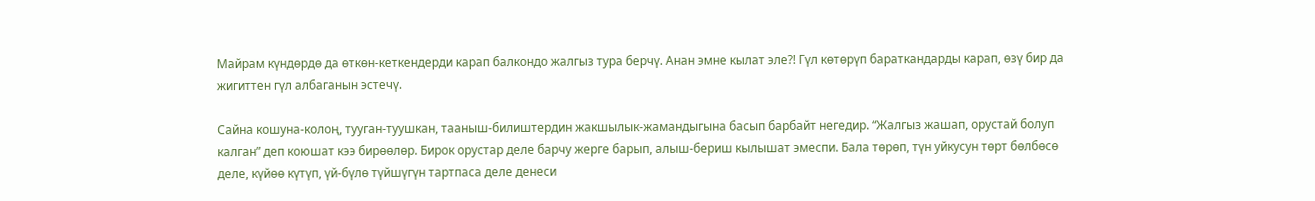Майрам күндөрдө да өткөн-кеткендерди карап балкондо жалгыз тура берчү. Анан эмне кылат эле?! Гүл көтөрүп бараткандарды карап, өзү бир да жигиттен гүл албаганын эстечү.

Сайна кошуна-колоң, тууган-туушкан, тааныш-билиштердин жакшылык-жамандыгына басып барбайт негедир. “Жалгыз жашап, орустай болуп калган” деп коюшат кээ бирөөлөр. Бирок орустар деле барчу жерге барып, алыш-бериш кылышат эмеспи. Бала төрөп, түн уйкусун төрт бөлбөсө деле, күйөө күтүп, үй-бүлө түйшүгүн тартпаса деле денеси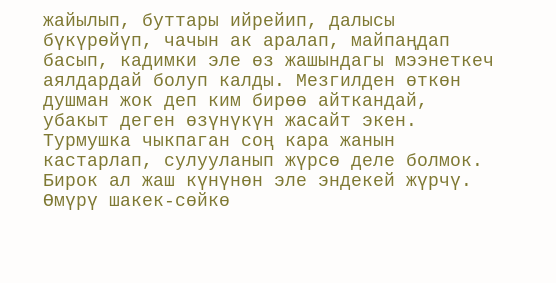жайылып, буттары ийрейип, далысы бүкүрөйүп, чачын ак аралап, майпаңдап басып, кадимки эле өз жашындагы мээнеткеч аялдардай болуп калды. Мезгилден өткөн душман жок деп ким бирөө айткандай, убакыт деген өзүнүкүн жасайт экен. Турмушка чыкпаган соң кара жанын кастарлап, сулууланып жүрсө деле болмок. Бирок ал жаш күнүнөн эле эндекей жүрчү. Өмүрү шакек-сөйкө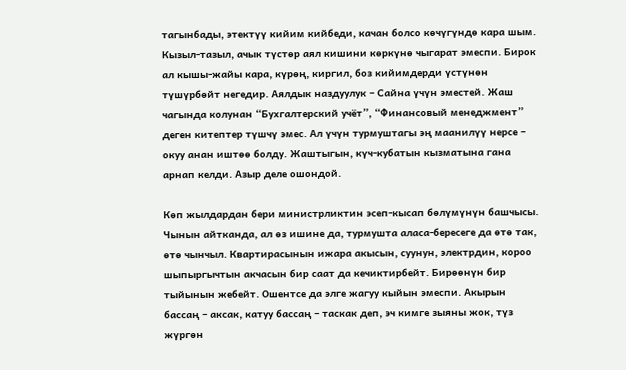тагынбады, этектүү кийим кийбеди, качан болсо көчүгүндө кара шым. Кызыл-тазыл, ачык түстөр аял кишини көркүнө чыгарат эмеспи. Бирок ал кышы-жайы кара, күрөң, киргил, боз кийимдерди үстүнөн түшүрбөйт негедир. Аялдык наздуулук – Сайна үчүн эместей. Жаш чагында колунан “Бухгалтерский учёт”, “Финансовый менеджмент” деген китептер түшчү эмес. Ал үчүн турмуштагы эң маанилүү нерсе – окуу анан иштөө болду. Жаштыгын, күч-кубатын кызматына гана арнап келди. Азыр деле ошондой.

Көп жылдардан бери министрликтин эсеп-кысап бөлүмүнүн башчысы. Чынын айтканда, ал өз ишине да, турмушта аласа-бересеге да өтө так, өтө чынчыл. Квартирасынын ижара акысын, суунун, электрдин, короо шыпыргычтын акчасын бир саат да кечиктирбейт. Бирөөнүн бир тыйынын жебейт. Ошентсе да элге жагуу кыйын эмеспи. Акырын бассаң – аксак, катуу бассаң – таскак деп, эч кимге зыяны жок, түз жүргөн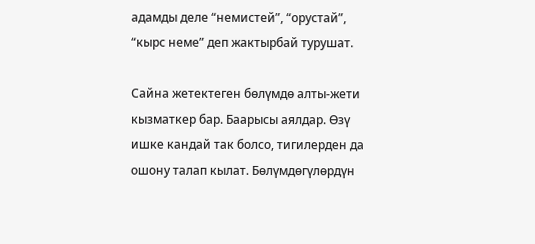адамды деле “немистей”, “орустай”, “кырс неме” деп жактырбай турушат.

Сайна жетектеген бөлүмдө алты-жети кызматкер бар. Баарысы аялдар. Өзү ишке кандай так болсо, тигилерден да ошону талап кылат. Бөлүмдөгүлөрдүн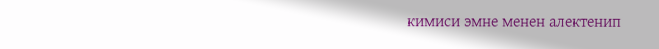кимиси эмне менен алектенип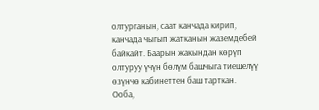олтурганын, саат канчада кирип, канчада чыгып жатканын жаземдебей байкайт. Баарын жакындан көрүп олтуруу үчүн бөлүм башчыга тиешелүү өзүнчө кабинеттен баш тарткан. Ооба,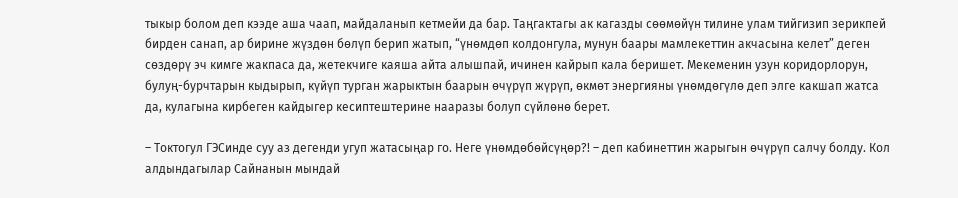тыкыр болом деп кээде аша чаап, майдаланып кетмейи да бар. Таңгактагы ак кагазды сөөмөйүн тилине улам тийгизип зерикпей бирден санап, ар бирине жүздөн бөлүп берип жатып, “үнөмдөп колдонгула, мунун баары мамлекеттин акчасына келет” деген сөздөрү эч кимге жакпаса да, жетекчиге каяша айта алышпай, ичинен кайрып кала беришет. Мекеменин узун коридорлорун, булуң-бурчтарын кыдырып, күйүп турган жарыктын баарын өчүрүп жүрүп, өкмөт энергияны үнөмдөгүлө деп элге какшап жатса да, кулагына кирбеген кайдыгер кесиптештерине нааразы болуп сүйлөнө берет.

– Токтогул ГЭСинде суу аз дегенди угуп жатасыңар го. Неге үнөмдөбөйсүңөр?! – деп кабинеттин жарыгын өчүрүп салчу болду. Кол алдындагылар Сайнанын мындай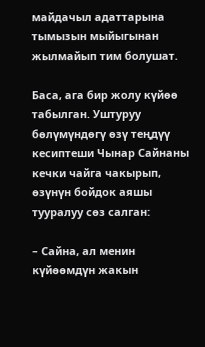майдачыл адаттарына тымызын мыйыгынан жылмайып тим болушат.

Баса, ага бир жолу күйөө табылган. Уштуруу бөлүмүндөгү өзү теңдүү кесиптеши Чынар Сайнаны кечки чайга чакырып, өзүнүн бойдок аяшы тууралуу сөз салган:

– Сайна, ал менин күйөөмдүн жакын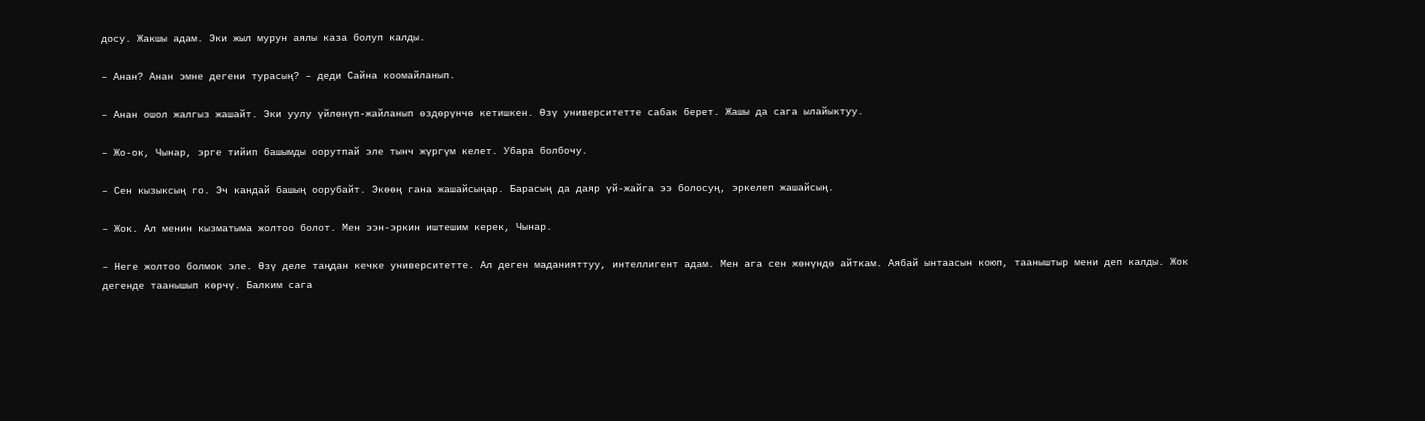досу. Жакшы адам. Эки жыл мурун аялы каза болуп калды.

– Анан? Анан эмне дегени турасың? – деди Сайна коомайланып.

– Анан ошол жалгыз жашайт. Эки уулу үйлөнүп-жайланып өздөрүнчө кетишкен. Өзү университетте сабак берет. Жашы да сага ылайыктуу.

– Жо-ок, Чынар, эрге тийип башымды оорутпай эле тынч жүргүм келет. Убара болбочу.

– Сен кызыксың го. Эч кандай башың оорубайт. Экөөң гана жашайсыңар. Барасың да даяр үй-жайга ээ болосуң, эркелеп жашайсың.

– Жок. Ал менин кызматыма жолтоо болот. Мен ээн-эркин иштешим керек, Чынар.

– Неге жолтоо болмок эле. Өзү деле таңдан кечке университетте. Ал деген маданияттуу, интеллигент адам. Мен ага сен жөнүндө айткам. Аябай ынтаасын коюп, тааныштыр мени деп калды. Жок дегенде таанышып көрчү. Балким сага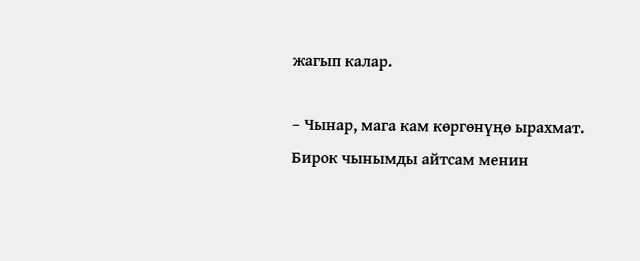жагып калар.

– Чынар, мага кам көргөнүңө ырахмат. Бирок чынымды айтсам менин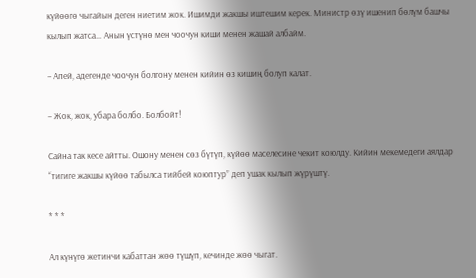күйөөгө чыгайын деген ниетим жок. Ишимди жакшы иштешим керек. Министр өзү ишенип бөлүм башчы кылып жатса… Анын үстүнө мен чоочун киши менен жашай албайм.

– Апей, адегенде чоочун болгону менен кийин өз кишиң болуп калат.

– Жок, жок, убара болбо. Болбойт!

Сайна так кесе айтты. Ошону менен сөз бүтүп, күйөө маселесине чекит коюлду. Кийин мекемедеги аялдар “тигиге жакшы күйөө табылса тийбей коюптур” деп ушак кылып жүрүштү.

* * *

Ал күнүгө жетинчи кабаттан жөө түшүп, кечинде жөө чыгат.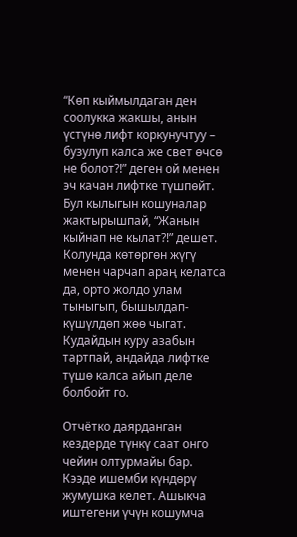“Көп кыймылдаган ден соолукка жакшы, анын үстүнө лифт коркунучтуу – бузулуп калса же свет өчсө не болот?!” деген ой менен эч качан лифтке түшпөйт. Бул кылыгын кошуналар жактырышпай, “Жанын кыйнап не кылат?!” дешет. Колунда көтөргөн жүгү менен чарчап араң келатса да, орто жолдо улам тыныгып, бышылдап-күшүлдөп жөө чыгат. Кудайдын куру азабын тартпай, андайда лифтке түшө калса айып деле болбойт го.

Отчётко даярданган кездерде түнкү саат онго чейин олтурмайы бар. Кээде ишемби күндөрү жумушка келет. Ашыкча иштегени үчүн кошумча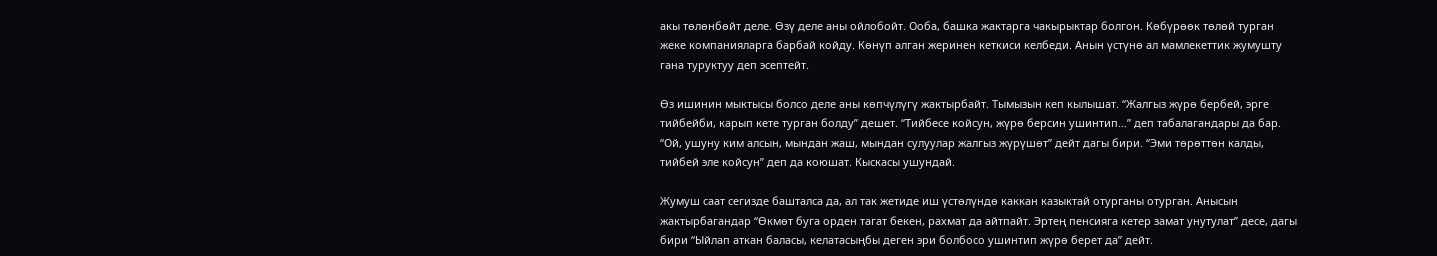акы төлөнбөйт деле. Өзү деле аны ойлобойт. Ооба, башка жактарга чакырыктар болгон. Көбүрөөк төлөй турган жеке компанияларга барбай койду. Көнүп алган жеринен кеткиси келбеди. Анын үстүнө ал мамлекеттик жумушту гана туруктуу деп эсептейт.

Өз ишинин мыктысы болсо деле аны көпчүлүгү жактырбайт. Тымызын кеп кылышат. “Жалгыз жүрө бербей, эрге тийбейби, карып кете турган болду” дешет. “Тийбесе койсун, жүрө берсин ушинтип…” деп табалагандары да бар. “Ой, ушуну ким алсын, мындан жаш, мындан сулуулар жалгыз жүрүшөт” дейт дагы бири. “Эми төрөттөн калды, тийбей эле койсун” деп да коюшат. Кыскасы ушундай.

Жумуш саат сегизде башталса да, ал так жетиде иш үстөлүндө каккан казыктай отурганы отурган. Анысын жактырбагандар “Өкмөт буга орден тагат бекен, рахмат да айтпайт. Эртең пенсияга кетер замат унутулат” десе, дагы бири “Ыйлап аткан баласы, келатасыңбы деген эри болбосо ушинтип жүрө берет да” дейт.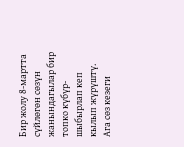Бир жолу 8-мартта сүйлөгөн сөзүн жанындагылар бир топко күбүр-шыбырлап кеп кылып жүрүштү. Ага сөз кезеги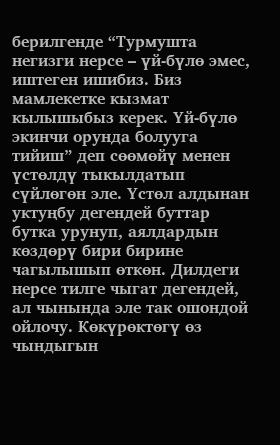берилгенде “Турмушта негизги нерсе – үй-бүлө эмес, иштеген ишибиз. Биз мамлекетке кызмат кылышыбыз керек. Үй-бүлө экинчи орунда болууга тийиш” деп сөөмөйү менен үстөлдү тыкылдатып сүйлөгөн эле. Үстөл алдынан уктуңбу дегендей буттар бутка урунуп, аялдардын көздөрү бири бирине чагылышып өткөн. Дилдеги нерсе тилге чыгат дегендей, ал чынында эле так ошондой ойлочу. Көкүрөктөгү өз чындыгын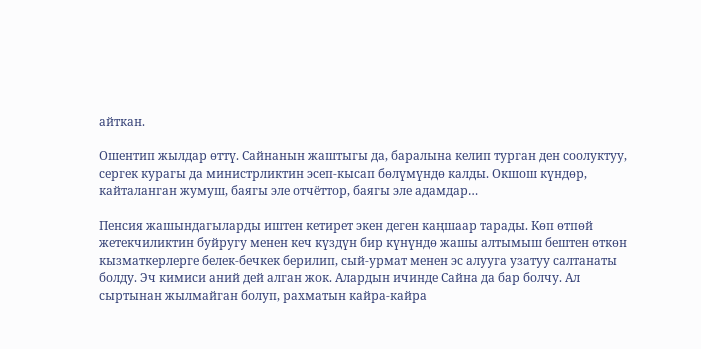айткан.

Ошентип жылдар өттү. Сайнанын жаштыгы да, баралына келип турган ден соолуктуу, сергек курагы да министрликтин эсеп-кысап бөлүмүндө калды. Окшош күндөр, кайталанган жумуш, баягы эле отчёттор, баягы эле адамдар…

Пенсия жашындагыларды иштен кетирет экен деген каңшаар тарады. Көп өтпөй жетекчиликтин буйругу менен кеч күздүн бир күнүндө жашы алтымыш бештен өткөн кызматкерлерге белек-бечкек берилип, сый-урмат менен эс алууга узатуу салтанаты болду. Эч кимиси аний дей алган жок. Алардын ичинде Сайна да бар болчу. Ал сыртынан жылмайган болуп, рахматын кайра-кайра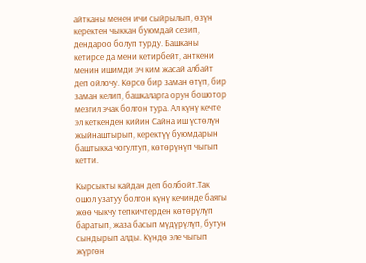айтканы менен ичи сыйрылып, өзүн керектен чыккан буюмдай сезип, дендароо болуп турду. Башканы кетирсе да мени кетирбейт, анткени менин ишимди эч ким жасай албайт деп ойлочу. Көрсө бир заман өтүп, бир заман келип, башкаларга орун бошотор мезгил эчак болгон тура. Ал күнү кечте эл кеткенден кийин Сайна иш үстөлүн жыйнаштырып, керектүү буюмдарын баштыкка чогултуп, көтөрүнүп чыгып кетти.

Кырсыкты кайдан деп болбойт.Так ошол узатуу болгон күнү кечинде баягы жөө чыкчу тепкичтерден көтөрүлүп баратып, жаза басып мүдүрүлүп, бутун сындырып алды. Күндө эле чыгып жүргөн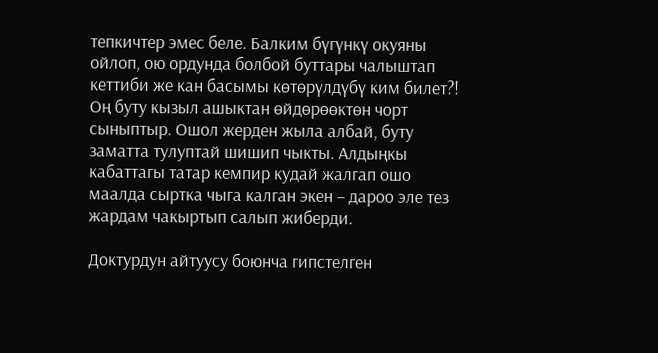тепкичтер эмес беле. Балким бүгүнкү окуяны ойлоп, ою ордунда болбой буттары чалыштап кеттиби же кан басымы көтөрүлдүбү ким билет?! Оң буту кызыл ашыктан өйдөрөөктөн чорт сыныптыр. Ошол жерден жыла албай, буту заматта тулуптай шишип чыкты. Алдыңкы кабаттагы татар кемпир кудай жалгап ошо маалда сыртка чыга калган экен – дароо эле тез жардам чакыртып салып жиберди.

Доктурдун айтуусу боюнча гипстелген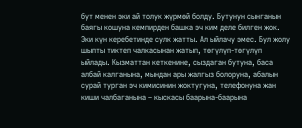бут менен эки ай толук жүрмөй болду. Бутунун сынганын баягы кошуна кемпирден башка эч ким деле билген жок. Эки күн керебетинде сулк жатты. Ал ыйлачу эмес. Бул жолу шыпты тиктеп чалкасынан жатып, төгүлүп-төгүлүп ыйлады. Кызматтан кеткенине, сыздаган бутуна, баса албай калганына, мындан ары жалгыз болоруна, абалын сурай турган эч кимисинин жоктугуна, телефонуна жан киши чалбаганына – кыскасы баарына-баарына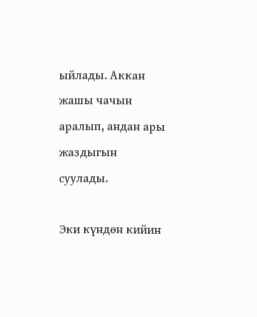ыйлады. Аккан жашы чачын аралып, андан ары жаздыгын суулады.

Эки күндөн кийин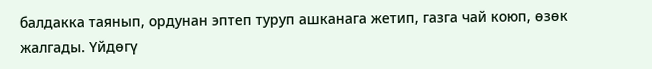балдакка таянып, ордунан эптеп туруп ашканага жетип, газга чай коюп, өзөк жалгады. Үйдөгү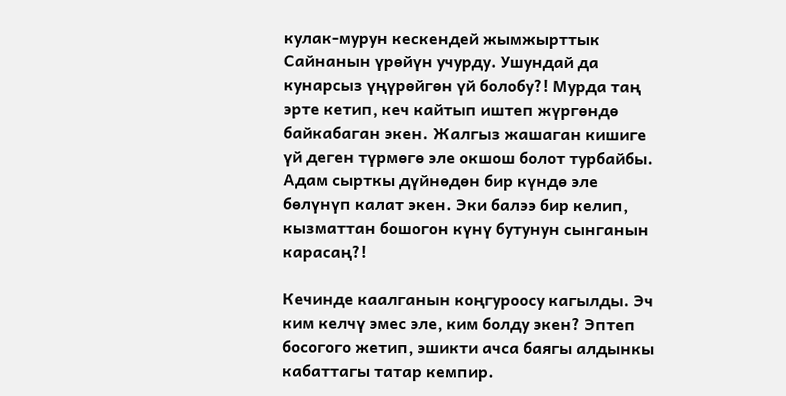кулак-мурун кескендей жымжырттык Сайнанын үрөйүн учурду. Ушундай да кунарсыз үңүрөйгөн үй болобу?! Мурда таң эрте кетип, кеч кайтып иштеп жүргөндө байкабаган экен. Жалгыз жашаган кишиге үй деген түрмөгө эле окшош болот турбайбы. Адам сырткы дүйнөдөн бир күндө эле бөлүнүп калат экен. Эки балээ бир келип, кызматтан бошогон күнү бутунун сынганын карасаң?!

Кечинде каалганын коңгуроосу кагылды. Эч ким келчү эмес эле, ким болду экен? Эптеп босогого жетип, эшикти ачса баягы алдынкы кабаттагы татар кемпир.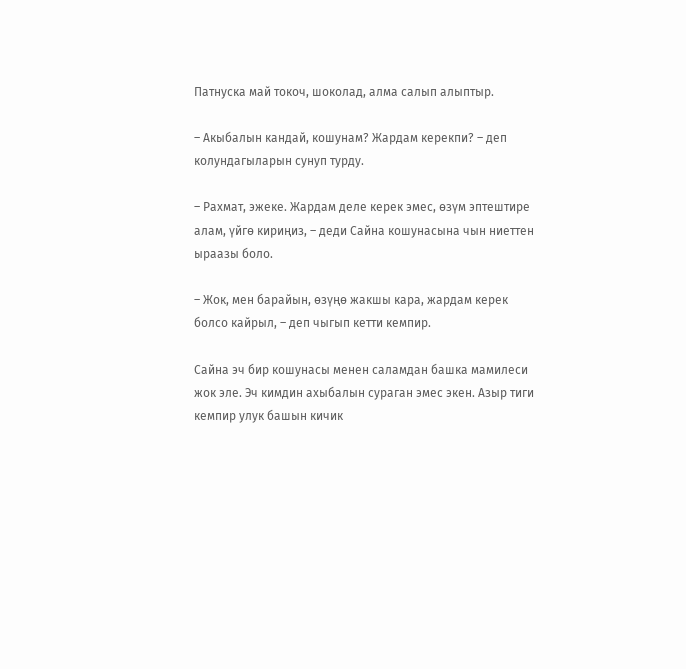Патнуска май токоч, шоколад, алма салып алыптыр.

– Акыбалын кандай, кошунам? Жардам керекпи? – деп колундагыларын сунуп турду.

– Рахмат, эжеке. Жардам деле керек эмес, өзүм эптештире алам, үйгө кириңиз, – деди Сайна кошунасына чын ниеттен ыраазы боло.

– Жок, мен барайын, өзүңө жакшы кара, жардам керек болсо кайрыл, – деп чыгып кетти кемпир.

Сайна эч бир кошунасы менен саламдан башка мамилеси жок эле. Эч кимдин ахыбалын сураган эмес экен. Азыр тиги кемпир улук башын кичик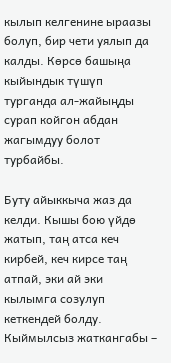кылып келгенине ыраазы болуп, бир чети уялып да калды. Көрсө башыңа кыйындык түшүп турганда ал-жайыңды сурап койгон абдан жагымдуу болот турбайбы.

Буту айыккыча жаз да келди. Кышы бою үйдө жатып, таң атса кеч кирбей, кеч кирсе таң атпай, эки ай эки кылымга созулуп кеткендей болду. Кыймылсыз жаткангабы –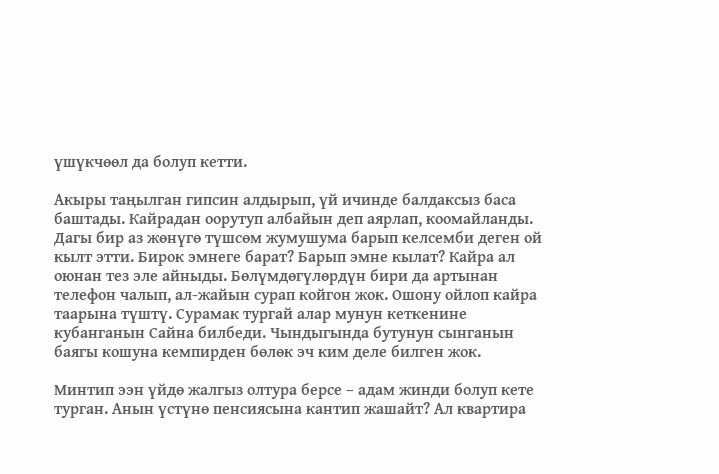үшүкчөөл да болуп кетти.

Акыры таңылган гипсин алдырып, үй ичинде балдаксыз баса баштады. Кайрадан оорутуп албайын деп аярлап, коомайланды. Дагы бир аз жөнүгө түшсөм жумушума барып келсемби деген ой кылт этти. Бирок эмнеге барат? Барып эмне кылат? Кайра ал оюнан тез эле айныды. Бөлүмдөгүлөрдүн бири да артынан телефон чалып, ал-жайын сурап койгон жок. Ошону ойлоп кайра таарына түштү. Сурамак тургай алар мунун кеткенине кубанганын Сайна билбеди. Чындыгында бутунун сынганын баягы кошуна кемпирден бөлөк эч ким деле билген жок.

Минтип ээн үйдө жалгыз олтура берсе – адам жинди болуп кете турган. Анын үстүнө пенсиясына кантип жашайт? Ал квартира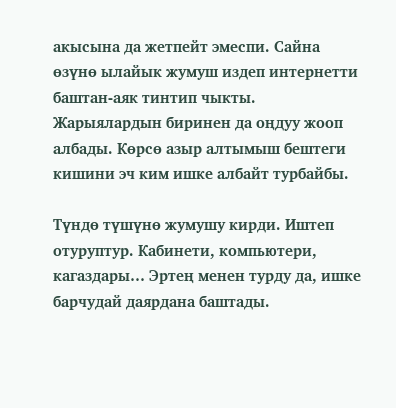акысына да жетпейт эмеспи. Сайна өзүнө ылайык жумуш издеп интернетти баштан-аяк тинтип чыкты. Жарыялардын биринен да оңдуу жооп албады. Көрсө азыр алтымыш бештеги кишини эч ким ишке албайт турбайбы.

Түндө түшүнө жумушу кирди. Иштеп отуруптур. Кабинети, компьютери, кагаздары… Эртең менен турду да, ишке барчудай даярдана баштады.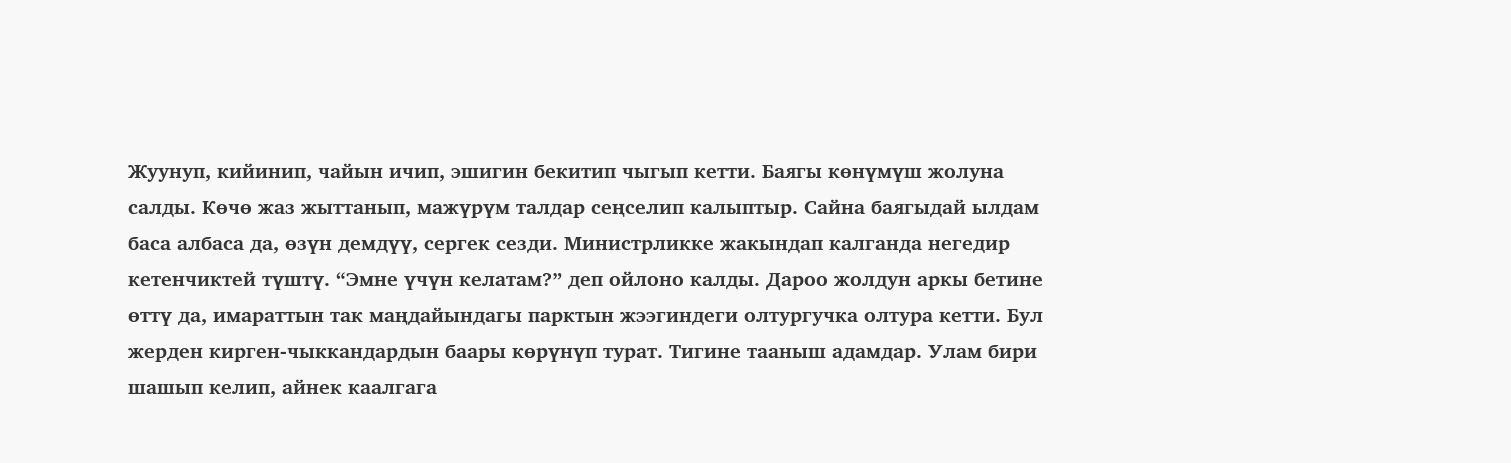Жуунуп, кийинип, чайын ичип, эшигин бекитип чыгып кетти. Баягы көнүмүш жолуна салды. Көчө жаз жыттанып, мажүрүм талдар сеңселип калыптыр. Сайна баягыдай ылдам баса албаса да, өзүн демдүү, сергек сезди. Министрликке жакындап калганда негедир кетенчиктей түштү. “Эмне үчүн келатам?” деп ойлоно калды. Дароо жолдун аркы бетине өттү да, имараттын так маңдайындагы парктын жээгиндеги олтургучка олтура кетти. Бул жерден кирген-чыккандардын баары көрүнүп турат. Тигине тааныш адамдар. Улам бири шашып келип, айнек каалгага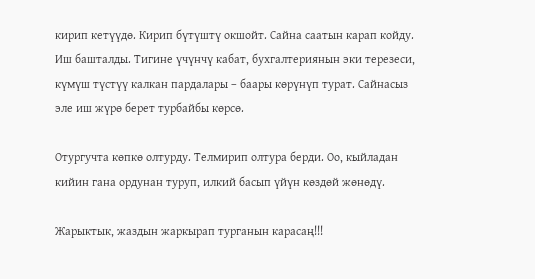кирип кетүүдө. Кирип бүтүштү окшойт. Сайна саатын карап койду. Иш башталды. Тигине үчүнчү кабат, бухгалтериянын эки терезеси, күмүш түстүү калкан пардалары – баары көрүнүп турат. Сайнасыз эле иш жүрө берет турбайбы көрсө.

Отургучта көпкө олтурду. Телмирип олтура берди. Оо, кыйладан кийин гана ордунан туруп, илкий басып үйүн көздөй жөнөдү.

Жарыктык, жаздын жаркырап турганын карасаң!!!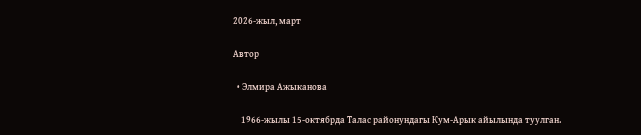2026-жыл, март

Автор

  • Элмира Ажыканова

    1966-жылы 15-октябрда Талас районундагы Кум-Арык айылында туулган.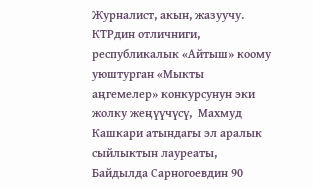Журналист, акын, жазуучу. КТРдин отличниги, республикалык «Айтыш» коому уюштурган «Мыкты аңгемелер» конкурсунун эки жолку жеңүүчүсү,  Махмуд Кашкари атындагы эл аралык сыйлыктын лауреаты, Байдылда Сарногоевдин 90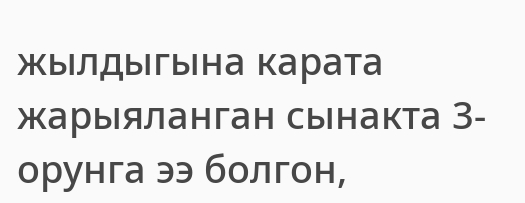жылдыгына карата жарыяланган сынакта 3-орунга ээ болгон,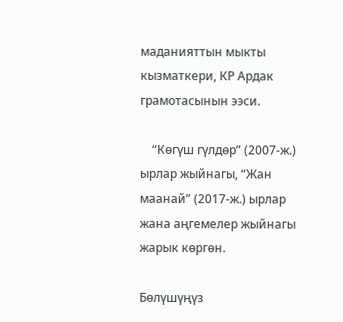маданияттын мыкты кызматкери, КР Ардак грамотасынын ээси.

    “Көгүш гүлдөр” (2007-ж.) ырлар жыйнагы, “Жан маанай” (2017-ж.) ырлар жана аңгемелер жыйнагы жарык көргөн.

Бөлүшүңүз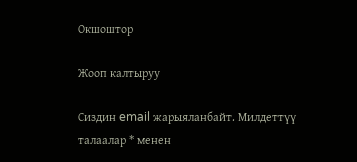Окшоштор

Жооп калтыруу

Сиздин email жарыяланбайт. Милдеттүү талаалар * менен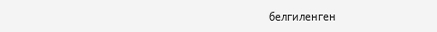белгиленген